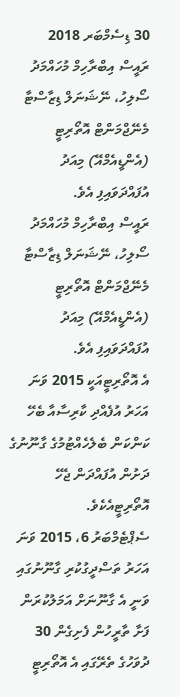30 ޑިސެމްބަރ 2018
ރައީސް އިބްރާހިމް މުހައްމަދު ސޯލިހު، ނޭޝަނަލް ޑިޒާސްޓާ މެނޭޖްމަންޓް އޮތޯރިޓީ (އެންޑީއެމްއޭ) މިއަދު އުފައްދަވައިފި އެވެ.
ރައީސް އިބްރާހިމް މުހައްމަދު ސޯލިހު، ނޭޝަނަލް ޑިޒާސްޓާ މެނޭޖްމަންޓް އޮތޯރިޓީ (އެންޑީއެމްއޭ) މިއަދު އުފައްދަވައިފި އެވެ.
އެ އޮތޯރިޓީއަކީ 2015 ވަނަ އަހަރު އުފެއްދި ކާރިސާއާ ބެހޭ ކަންކަން ބެލެހެއްޓުމުގެ ގާނޫނުގެ ދަށުން އުފައްދަން ޖެހޭ އޮތޯރިޓީއެކެވެ.
ސެޕްޓެމްބަރު 6، 2015 ވަނަ އަހަރު ތަސްދީގުކުރި ގާނޫނުގައި ވަނީ އެ ގާނޫނަށް އަމަލުކުރަން ފަށާ ތާރީހުން ފެށިގެން 30 ދުވަހުގެ ތެރޭގައި އެ އޮތޯރިޓީ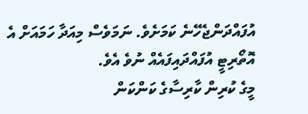އުފައްދަންޖެހޭނެ ކަމަށެވެ. ނަމަވެސް މިއަދާ ހަމައަށް އެ އޮތޯރިޓީ އުފައްދައިފައެއް ނުވެ އެވެ.
މީގެ ކުރިން ކާރިސާގެ ކަންކަން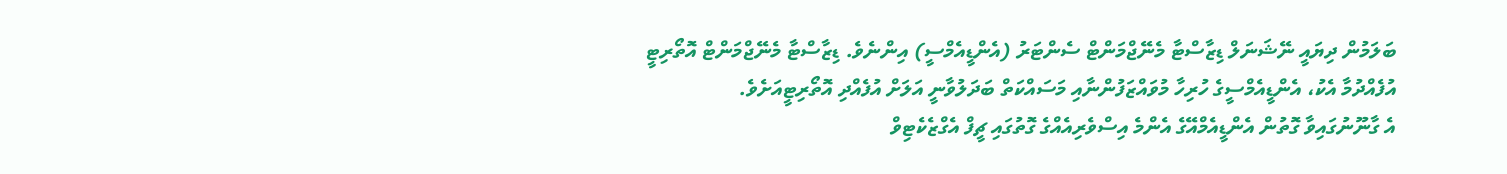ބަލަމުން ދިޔައީ ނޭޝަނަލް ޑިޒާސްޓާ މެނޭޖްމަންޓް ސެންޓަރު (އެންޑީއެމްސީ) އިންނެވެ. ޑިޒާސްޓާ މެނޭޖްމަންޓް އޮތޯރިޓީ އުފެއްދުމާ އެކު، އެންޑީއެމްސީގެ ހުރިހާ މުވައްޒަފުންނާއި މަސައްކަތް ބަދަލުވާނީ އަލަށް އުފެއްދި އޮތޯރިޓީއަށެވެ.
އެ ގާނޫނުގައިވާ ގޮތުން އެންޑީއެމްއޭގެ އެންމެ އިސްވެރިއެއްގެ ގޮތުގައި ޗީފް އެގްޒެކެޓިވް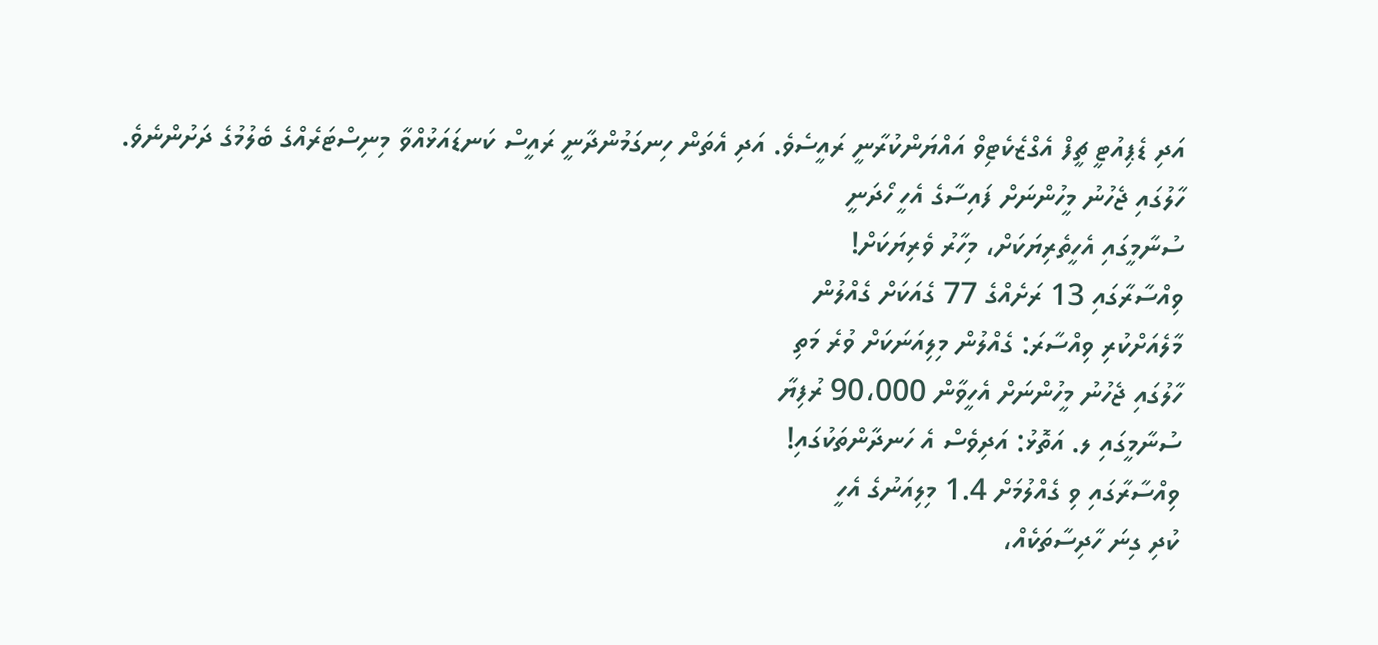އަދި ޑެޕިއުޓީ ޗީފް އެގްޒެކެޓިވް އައްޔަންކުރާނީ ރައީސެވެ. އަދި އެތަން ހިނގަމުންދާނީ ރައީސް ކަނޑައަޅުއްވާ މިނިސްޓަރެއްގެ ބެލުމުގެ ދަށުންނެވެ.
ހާލުގައި ޖެހުނު މީހުންނަށް ފައިސާގެ އެހީ ހޯދަނީ
ސުނާމީގައި އެހީތެރިޔަކަށް، މިހާރު ވެރިޔަކަށް!
ވިއްސާރާގައި 13 ރަށެއްގެ 77 ގެއަކަށް ގެއްލުން
މާލެއަށްކުރި ވިއްސާރަ: ގެއްލުން މިލިއަނަކަށް ވުރެ މަތި
ހާލުގައި ޖެހުނު މީހުންނަށް އެހީވާން 90،000 ރުފިޔާ
ސުނާމީގައި ލ. އަތޮޅު: އަދިވެސް އެ ހަނދާންތަކުގައި!
ވިއްސާރާގައި ވި ގެއްލުމަށް 1.4 މިލިއަނުގެ އެހީ
ކުދި ގިނަ ހާދިސާތަކެއް،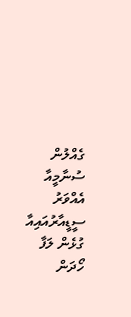ގެއްލުން ސުނާމީއާ އެއްވަރު
ސީޑީއާރުއައިއާ ގުޅެން ލަފާ ހޯދަން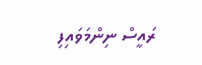ރައީސް ނިންމަވައިފި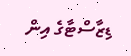ޑިޒާސްޓާގެ އިން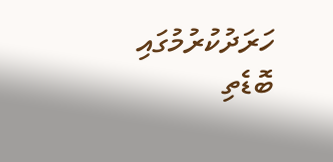ހަރަދުކުރުމުގައި ބޮޑެތި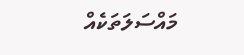މައްސަލަތަކެއް